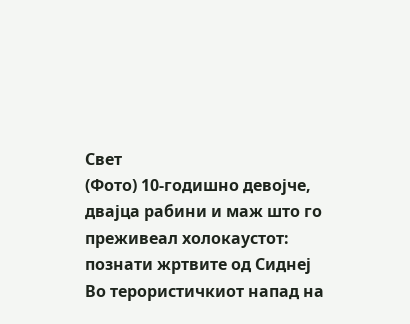Свет
(Фото) 10-годишно девојче, двајца рабини и маж што го преживеал холокаустот: познати жртвите од Сиднеј
Во терористичкиот напад на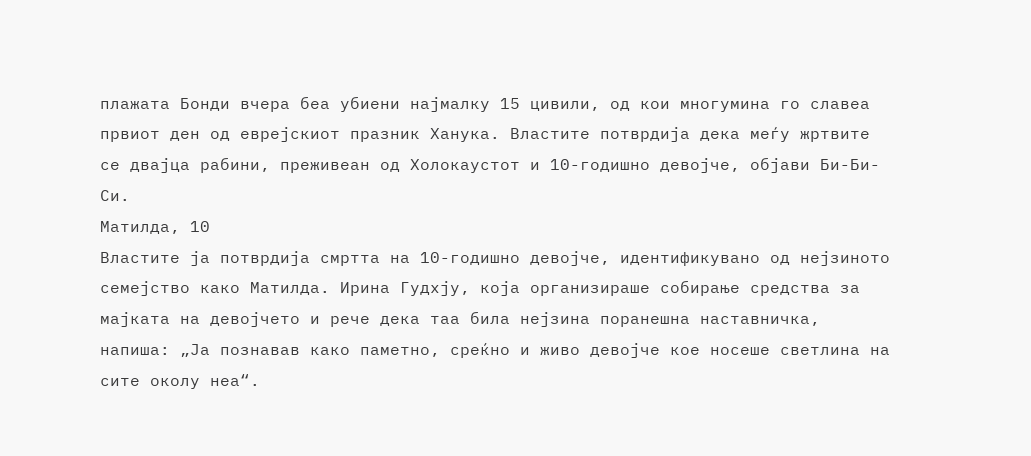плажата Бонди вчера беа убиени најмалку 15 цивили, од кои многумина го славеа првиот ден од еврејскиот празник Ханука. Властите потврдија дека меѓу жртвите се двајца рабини, преживеан од Холокаустот и 10-годишно девојче, објави Би-Би-Си.
Матилда, 10
Властите ја потврдија смртта на 10-годишно девојче, идентификувано од нејзиното семејство како Матилда. Ирина Гудхју, која организираше собирање средства за мајката на девојчето и рече дека таа била нејзина поранешна наставничка, напиша: „Ја познавав како паметно, среќно и живо девојче кое носеше светлина на сите околу неа“.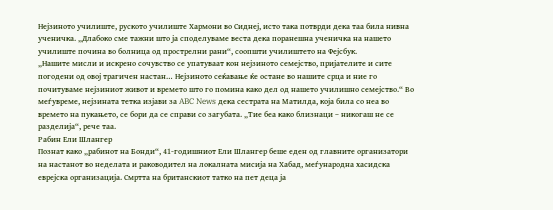Нејзиното училиште, руското училиште Хармони во Сиднеј, исто така потврди дека таа била нивна ученичка. „Длабоко сме тажни што ја споделуваме веста дека поранешна ученичка на нашето училиште почина во болница од прострелни рани“, соопшти училиштето на Фејсбук.
„Нашите мисли и искрено сочувство се упатуваат кон нејзиното семејство, пријателите и сите погодени од овој трагичен настан… Нејзиното сеќавање ќе остане во нашите срца и ние го почитуваме нејзиниот живот и времето што го помина како дел од нашето училишно семејство.“ Во меѓувреме, нејзината тетка изјави за ABC News дека сестрата на Матилда, која била со неа во времето на пукањето, се бори да се справи со загубата. „Тие беа како близнаци – никогаш не се разделија“, рече таа.
Рабин Ели Шлангер
Познат како „рабинот на Бонди“, 41-годишниот Ели Шлангер беше еден од главните организатори на настанот во неделата и раководител на локалната мисија на Хабад, меѓународна хасидска еврејска организација. Смртта на британскиот татко на пет деца ја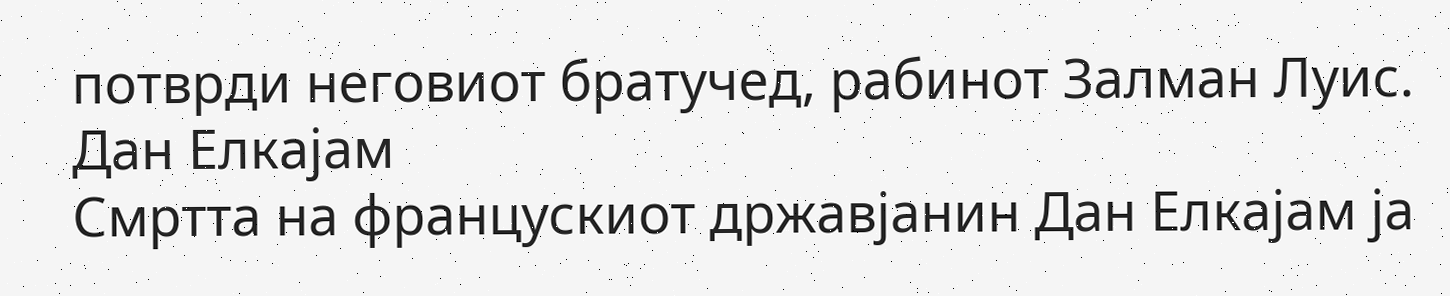потврди неговиот братучед, рабинот Залман Луис.
Дан Елкајам
Смртта на францускиот државјанин Дан Елкајам ја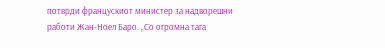потврди францускиот министер за надворешни работи Жан-Ноел Баро. „Со огромна тага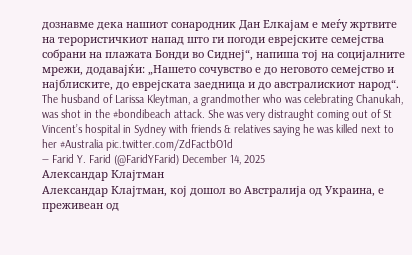дознавме дека нашиот сонародник Дан Елкајам е меѓу жртвите на терористичкиот напад што ги погоди еврејските семејства собрани на плажата Бонди во Сиднеј“, напиша тој на социјалните мрежи, додавајќи: „Нашето сочувство е до неговото семејство и најблиските, до еврејската заедница и до австралискиот народ“.
The husband of Larissa Kleytman, a grandmother who was celebrating Chanukah, was shot in the #bondibeach attack. She was very distraught coming out of St Vincent’s hospital in Sydney with friends & relatives saying he was killed next to her #Australia pic.twitter.com/ZdFactbO1d
— Farid Y. Farid (@FaridYFarid) December 14, 2025
Александар Клајтман
Александар Клајтман, кој дошол во Австралија од Украина, е преживеан од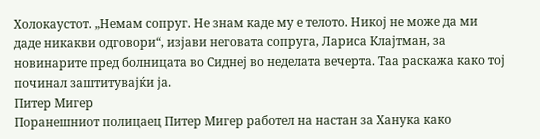Холокаустот. „Немам сопруг. Не знам каде му е телото. Никој не може да ми даде никакви одговори“, изјави неговата сопруга, Лариса Клајтман, за новинарите пред болницата во Сиднеј во неделата вечерта. Таа раскажа како тој починал заштитувајќи ја.
Питер Мигер
Поранешниот полицаец Питер Мигер работел на настан за Ханука како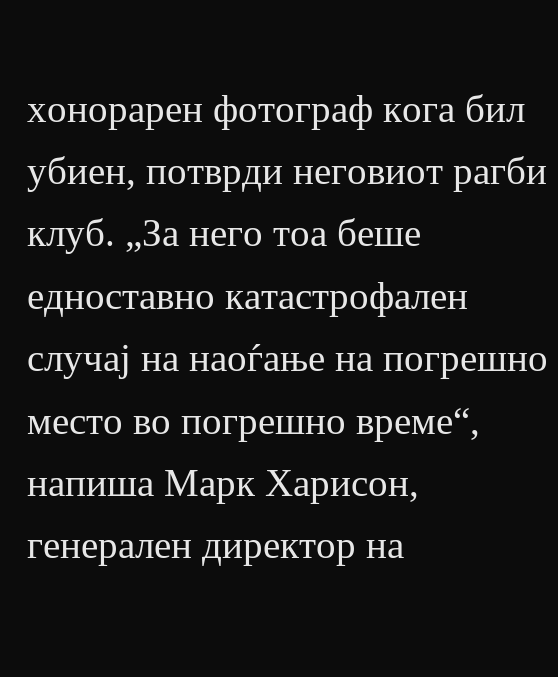хонорарен фотограф кога бил убиен, потврди неговиот рагби клуб. „За него тоа беше едноставно катастрофален случај на наоѓање на погрешно место во погрешно време“, напиша Марк Харисон, генерален директор на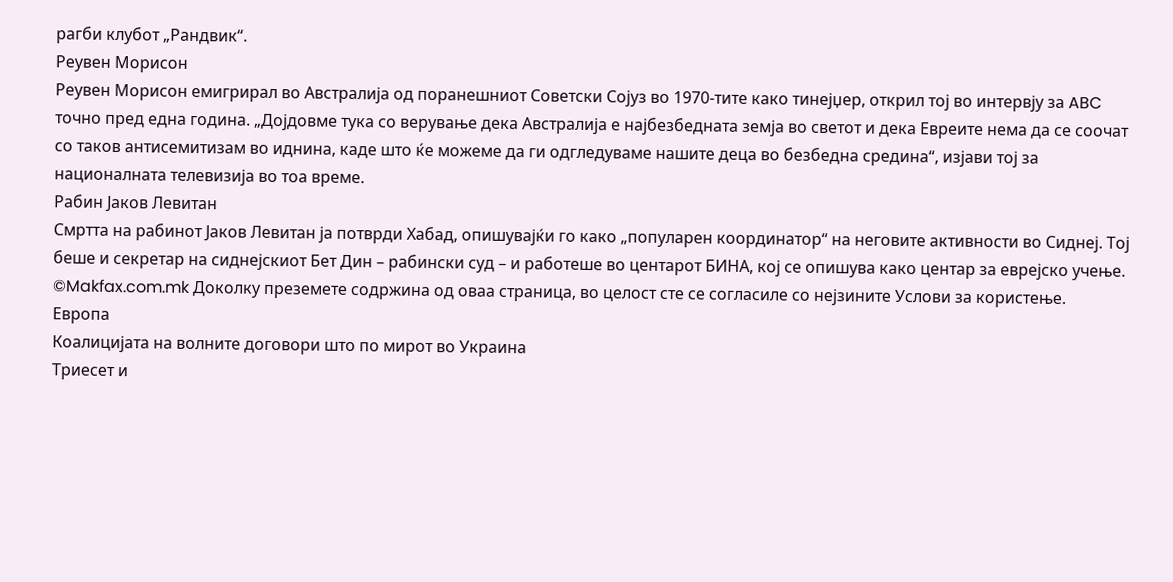рагби клубот „Рандвик“.
Реувен Морисон
Реувен Морисон емигрирал во Австралија од поранешниот Советски Сојуз во 1970-тите како тинејџер, открил тој во интервју за ABC точно пред една година. „Дојдовме тука со верување дека Австралија е најбезбедната земја во светот и дека Евреите нема да се соочат со таков антисемитизам во иднина, каде што ќе можеме да ги одгледуваме нашите деца во безбедна средина“, изјави тој за националната телевизија во тоа време.
Рабин Јаков Левитан
Смртта на рабинот Јаков Левитан ја потврди Хабад, опишувајќи го како „популарен координатор“ на неговите активности во Сиднеј. Тој беше и секретар на сиднејскиот Бет Дин – рабински суд – и работеше во центарот БИНА, кој се опишува како центар за еврејско учење.
©Makfax.com.mk Доколку преземете содржина од оваа страница, во целост сте се согласиле со нејзините Услови за користење.
Европа
Коалицијата на волните договори што по мирот во Украина
Триесет и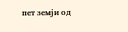пет земји од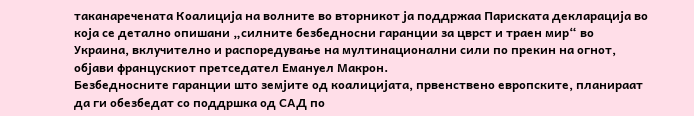таканаречената Коалиција на волните во вторникот ја поддржаа Париската декларација во која се детално опишани „силните безбедносни гаранции за цврст и траен мир“ во Украина, вклучително и распоредување на мултинационални сили по прекин на огнот, објави францускиот претседател Емануел Макрон.
Безбедносните гаранции што земјите од коалицијата, првенствено европските, планираат да ги обезбедат со поддршка од САД по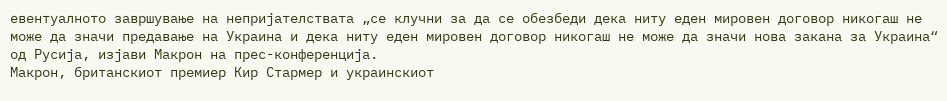евентуалното завршување на непријателствата „се клучни за да се обезбеди дека ниту еден мировен договор никогаш не може да значи предавање на Украина и дека ниту еден мировен договор никогаш не може да значи нова закана за Украина“ од Русија, изјави Макрон на прес-конференција.
Макрон, британскиот премиер Кир Стармер и украинскиот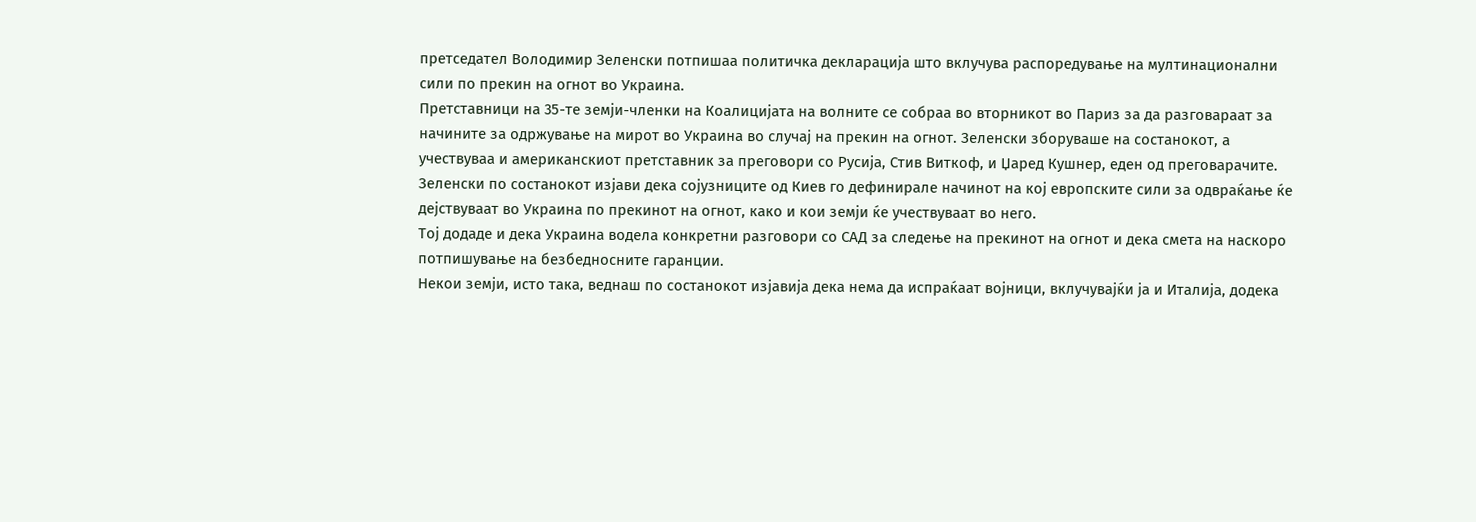претседател Володимир Зеленски потпишаа политичка декларација што вклучува распоредување на мултинационални сили по прекин на огнот во Украина.
Претставници на 35-те земји-членки на Коалицијата на волните се собраа во вторникот во Париз за да разговараат за начините за одржување на мирот во Украина во случај на прекин на огнот. Зеленски зборуваше на состанокот, а учествуваа и американскиот претставник за преговори со Русија, Стив Виткоф, и Џаред Кушнер, еден од преговарачите.
Зеленски по состанокот изјави дека сојузниците од Киев го дефинирале начинот на кој европските сили за одвраќање ќе дејствуваат во Украина по прекинот на огнот, како и кои земји ќе учествуваат во него.
Тој додаде и дека Украина водела конкретни разговори со САД за следење на прекинот на огнот и дека смета на наскоро потпишување на безбедносните гаранции.
Некои земји, исто така, веднаш по состанокот изјавија дека нема да испраќаат војници, вклучувајќи ја и Италија, додека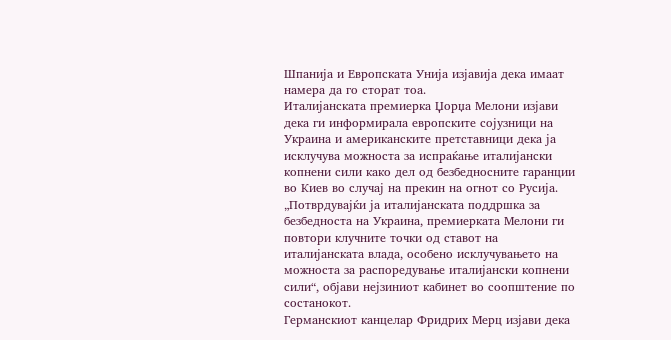Шпанија и Европската Унија изјавија дека имаат намера да го сторат тоа.
Италијанската премиерка Џорџа Мелони изјави дека ги информирала европските сојузници на Украина и американските претставници дека ја исклучува можноста за испраќање италијански копнени сили како дел од безбедносните гаранции во Киев во случај на прекин на огнот со Русија.
„Потврдувајќи ја италијанската поддршка за безбедноста на Украина, премиерката Мелони ги повтори клучните точки од ставот на италијанската влада, особено исклучувањето на можноста за распоредување италијански копнени сили“, објави нејзиниот кабинет во соопштение по состанокот.
Германскиот канцелар Фридрих Мерц изјави дека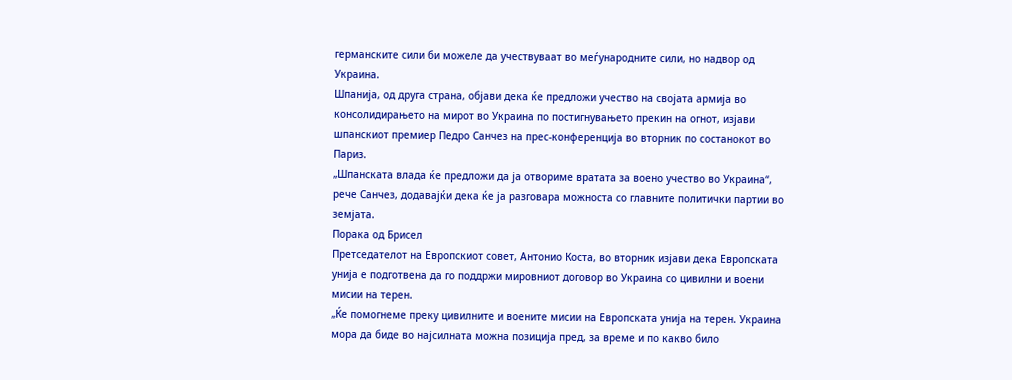германските сили би можеле да учествуваат во меѓународните сили, но надвор од Украина.
Шпанија, од друга страна, објави дека ќе предложи учество на својата армија во консолидирањето на мирот во Украина по постигнувањето прекин на огнот, изјави шпанскиот премиер Педро Санчез на прес-конференција во вторник по состанокот во Париз.
„Шпанската влада ќе предложи да ја отвориме вратата за воено учество во Украина“, рече Санчез, додавајќи дека ќе ја разговара можноста со главните политички партии во земјата.
Порака од Брисел
Претседателот на Европскиот совет, Антонио Коста, во вторник изјави дека Европската унија е подготвена да го поддржи мировниот договор во Украина со цивилни и воени мисии на терен.
„Ќе помогнеме преку цивилните и воените мисии на Европската унија на терен. Украина мора да биде во најсилната можна позиција пред, за време и по какво било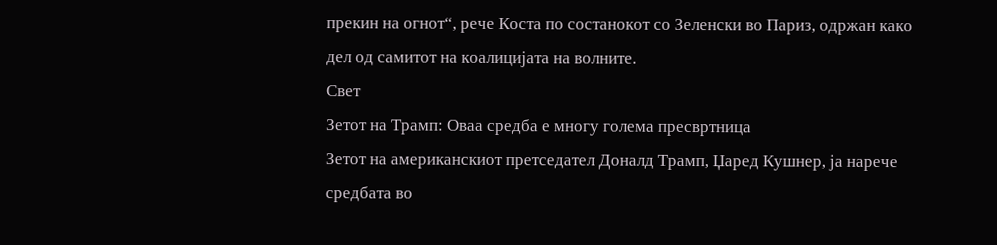прекин на огнот“, рече Коста по состанокот со Зеленски во Париз, одржан како дел од самитот на коалицијата на волните.
Свет
Зетот на Трамп: Оваа средба е многу голема пресвртница
Зетот на американскиот претседател Доналд Трамп, Џаред Кушнер, ја нарече средбата во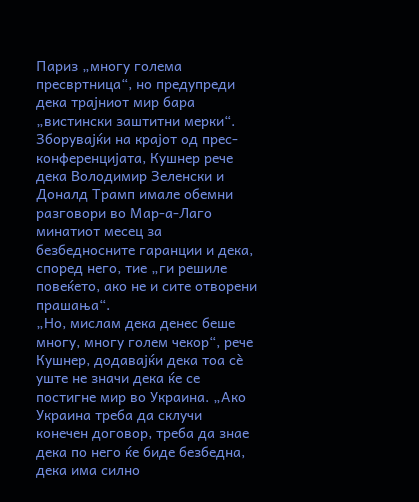Париз „многу голема пресвртница“, но предупреди дека трајниот мир бара „вистински заштитни мерки“.
Зборувајќи на крајот од прес-конференцијата, Кушнер рече дека Володимир Зеленски и Доналд Трамп имале обемни разговори во Мар-а-Лаго минатиот месец за безбедносните гаранции и дека, според него, тие „ги решиле повеќето, ако не и сите отворени прашања“.
„Но, мислам дека денес беше многу, многу голем чекор“, рече Кушнер, додавајќи дека тоа сè уште не значи дека ќе се постигне мир во Украина. „Ако Украина треба да склучи конечен договор, треба да знае дека по него ќе биде безбедна, дека има силно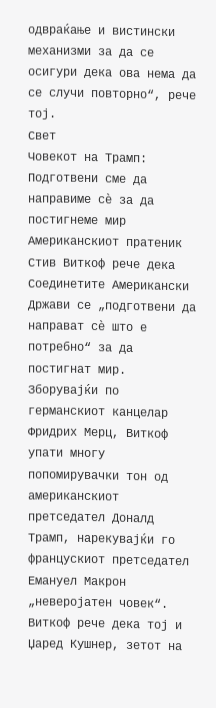одвраќање и вистински механизми за да се осигури дека ова нема да се случи повторно“, рече тој.
Свет
Човекот на Трамп: Подготвени сме да направиме сè за да постигнеме мир
Американскиот пратеник Стив Виткоф рече дека Соединетите Американски Држави се „подготвени да направат сè што е потребно“ за да постигнат мир.
Зборувајќи по германскиот канцелар Фридрих Мерц, Виткоф упати многу попомирувачки тон од американскиот претседател Доналд Трамп, нарекувајќи го францускиот претседател Емануел Макрон „неверојатен човек“.
Виткоф рече дека тој и Џаред Кушнер, зетот на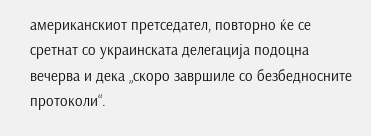американскиот претседател, повторно ќе се сретнат со украинската делегација подоцна вечерва и дека „скоро завршиле со безбедносните протоколи“.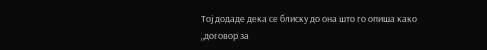Тој додаде дека се блиску до она што го опиша како „договор за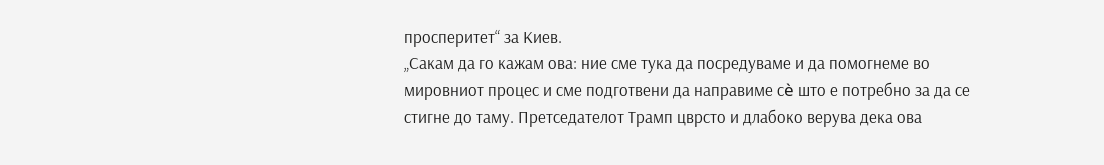просперитет“ за Киев.
„Сакам да го кажам ова: ние сме тука да посредуваме и да помогнеме во мировниот процес и сме подготвени да направиме сè што е потребно за да се стигне до таму. Претседателот Трамп цврсто и длабоко верува дека ова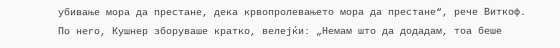убивање мора да престане, дека крвопролевањето мора да престане“, рече Виткоф.
По него, Кушнер зборуваше кратко, велејќи: „Немам што да додадам, тоа беше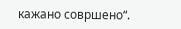кажано совршено“.